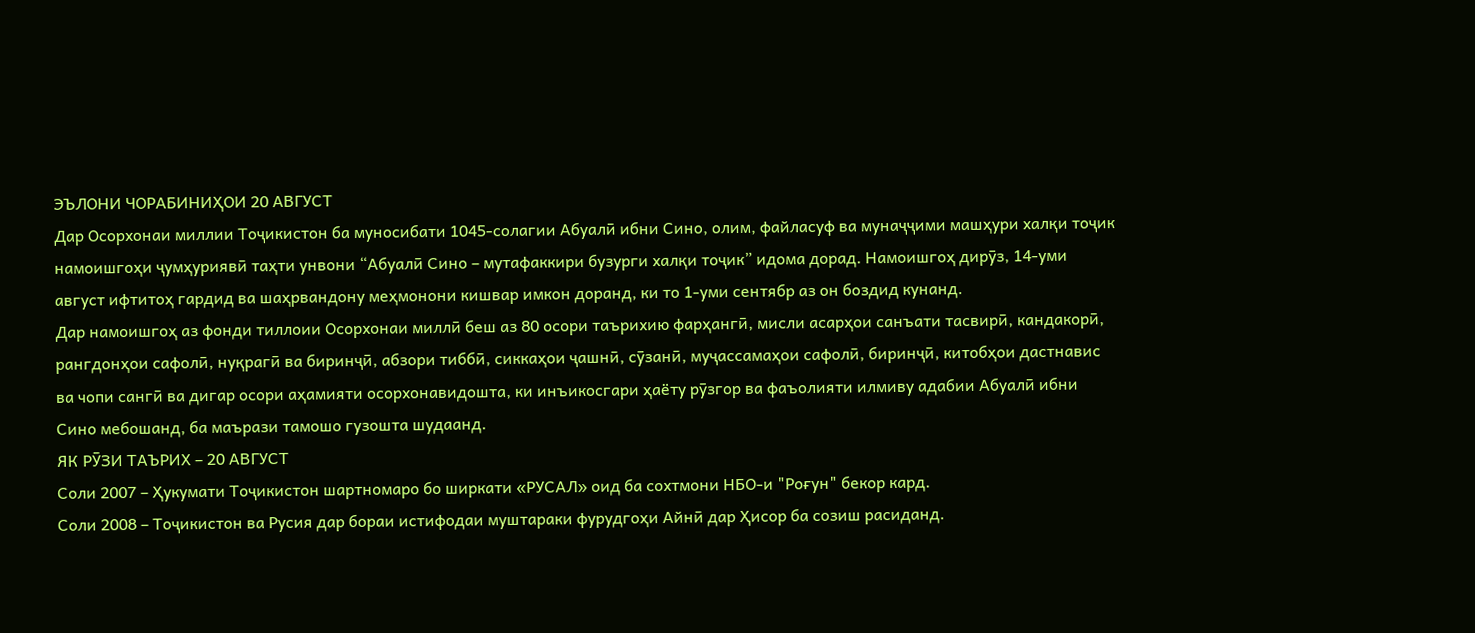ЭЪЛОНИ ЧОРАБИНИҲОИ 20 АВГУСТ
Дар Осорхонаи миллии Тоҷикистон ба муносибати 1045-солагии Абуалӣ ибни Сино, олим, файласуф ва мунаҷҷими машҳури халқи тоҷик намоишгоҳи ҷумҳуриявӣ таҳти унвони “Абуалӣ Сино – мутафаккири бузурги халқи тоҷик” идома дорад. Намоишгоҳ дирӯз, 14-уми август ифтитоҳ гардид ва шаҳрвандону меҳмонони кишвар имкон доранд, ки то 1-уми сентябр аз он боздид кунанд.
Дар намоишгоҳ аз фонди тиллоии Осорхонаи миллӣ беш аз 80 осори таърихию фарҳангӣ, мисли асарҳои санъати тасвирӣ, кандакорӣ, рангдонҳои сафолӣ, нуқрагӣ ва биринҷӣ, абзори тиббӣ, сиккаҳои ҷашнӣ, сӯзанӣ, муҷассамаҳои сафолӣ, биринҷӣ, китобҳои дастнавис ва чопи сангӣ ва дигар осори аҳамияти осорхонавидошта, ки инъикосгари ҳаёту рӯзгор ва фаъолияти илмиву адабии Абуалӣ ибни Сино мебошанд, ба маърази тамошо гузошта шудаанд.
ЯК РӮЗИ ТАЪРИХ – 20 АВГУСТ
Соли 2007 – Ҳукумати Тоҷикистон шартномаро бо ширкати «РУСАЛ» оид ба сохтмони НБО-и "Роғун" бекор кард.
Соли 2008 – Тоҷикистон ва Русия дар бораи истифодаи муштараки фурудгоҳи Айнӣ дар Ҳисор ба созиш расиданд.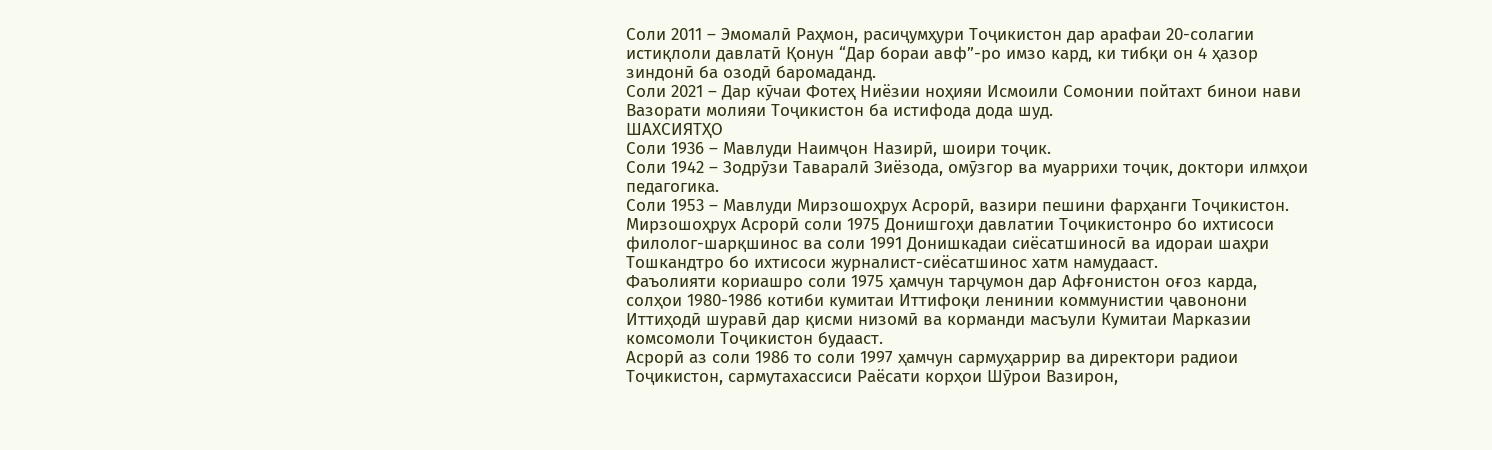Соли 2011 – Эмомалӣ Раҳмон, расиҷумҳури Тоҷикистон дар арафаи 20-солагии истиқлоли давлатӣ Қонун “Дар бораи авф”-ро имзо кард, ки тибқи он 4 ҳазор зиндонӣ ба озодӣ баромаданд.
Соли 2021 – Дар кӯчаи Фотеҳ Ниёзии ноҳияи Исмоили Сомонии пойтахт бинои нави Вазорати молияи Тоҷикистон ба истифода дода шуд.
ШАХСИЯТҲО
Соли 1936 – Мавлуди Наимҷон Назирӣ, шоири тоҷик.
Соли 1942 – Зодрӯзи Таваралӣ Зиёзода, омӯзгор ва муаррихи тоҷик, доктори илмҳои педагогика.
Соли 1953 – Мавлуди Мирзошоҳрух Асрорӣ, вазири пешини фарҳанги Тоҷикистон.
Мирзошоҳрух Асрорӣ соли 1975 Донишгоҳи давлатии Тоҷикистонро бо ихтисоси филолог-шарқшинос ва соли 1991 Донишкадаи сиёсатшиносӣ ва идораи шаҳри Тошкандтро бо ихтисоси журналист-сиёсатшинос хатм намудааст.
Фаъолияти кориашро соли 1975 ҳамчун тарҷумон дар Афғонистон оғоз карда, солҳои 1980-1986 котиби кумитаи Иттифоқи ленинии коммунистии ҷавонони Иттиҳодӣ шуравӣ дар қисми низомӣ ва корманди масъули Кумитаи Марказии комсомоли Тоҷикистон будааст.
Асрорӣ аз соли 1986 то соли 1997 ҳамчун сармуҳаррир ва директори радиои Тоҷикистон, сармутахассиси Раёсати корҳои Шӯрои Вазирон,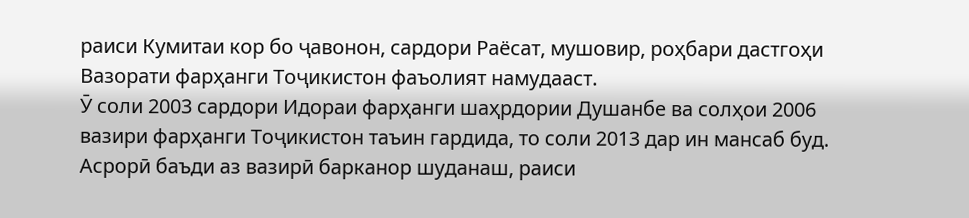раиси Кумитаи кор бо ҷавонон, сардори Раёсат, мушовир, роҳбари дастгоҳи Вазорати фарҳанги Тоҷикистон фаъолият намудааст.
Ӯ соли 2003 сардори Идораи фарҳанги шаҳрдории Душанбе ва солҳои 2006 вазири фарҳанги Тоҷикистон таъин гардида, то соли 2013 дар ин мансаб буд.
Асрорӣ баъди аз вазирӣ барканор шуданаш, раиси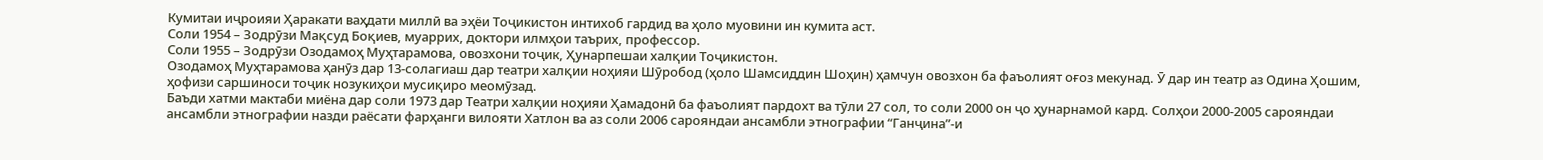Кумитаи иҷроияи Ҳаракати ваҳдати миллӣ ва эҳёи Тоҷикистон интихоб гардид ва ҳоло муовини ин кумита аст.
Соли 1954 – Зодрӯзи Мақсуд Боқиев, муаррих, доктори илмҳои таърих, профессор.
Соли 1955 – Зодрӯзи Озодамоҳ Муҳтарамова, овозхони тоҷик, Ҳунарпешаи халқии Тоҷикистон.
Озодамоҳ Муҳтарамова ҳанӯз дар 13-солагиаш дар театри халқии ноҳияи Шӯробод (ҳоло Шамсиддин Шоҳин) ҳамчун овозхон ба фаъолият оғоз мекунад. Ӯ дар ин театр аз Одина Ҳошим, ҳофизи саршиноси тоҷик нозукиҳои мусиқиро меомӯзад.
Баъди хатми мактаби миёна дар соли 1973 дар Театри халқии ноҳияи Ҳамадонӣ ба фаъолият пардохт ва тӯли 27 сол, то соли 2000 он ҷо ҳунарнамоӣ кард. Солҳои 2000-2005 сарояндаи ансамбли этнографии назди раёсати фарҳанги вилояти Хатлон ва аз соли 2006 сарояндаи ансамбли этнографии “Ганҷина”-и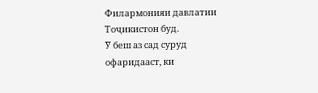Филармонияи давлатии Тоҷикистон буд.
Ӯ беш аз сад суруд офаридааст, ки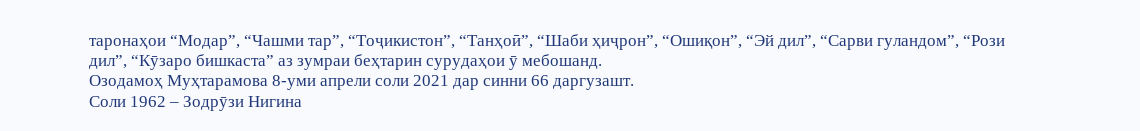таронаҳои “Модар”, “Чашми тар”, “Тоҷикистон”, “Танҳоӣ”, “Шаби ҳиҷрон”, “Ошиқон”, “Эй дил”, “Сарви гуландом”, “Рози дил”, “Кӯзаро бишкаста” аз зумраи беҳтарин сурудаҳои ӯ мебошанд.
Озодамоҳ Муҳтарамова 8-уми апрели соли 2021 дар синни 66 даргузашт.
Соли 1962 – Зодрӯзи Нигина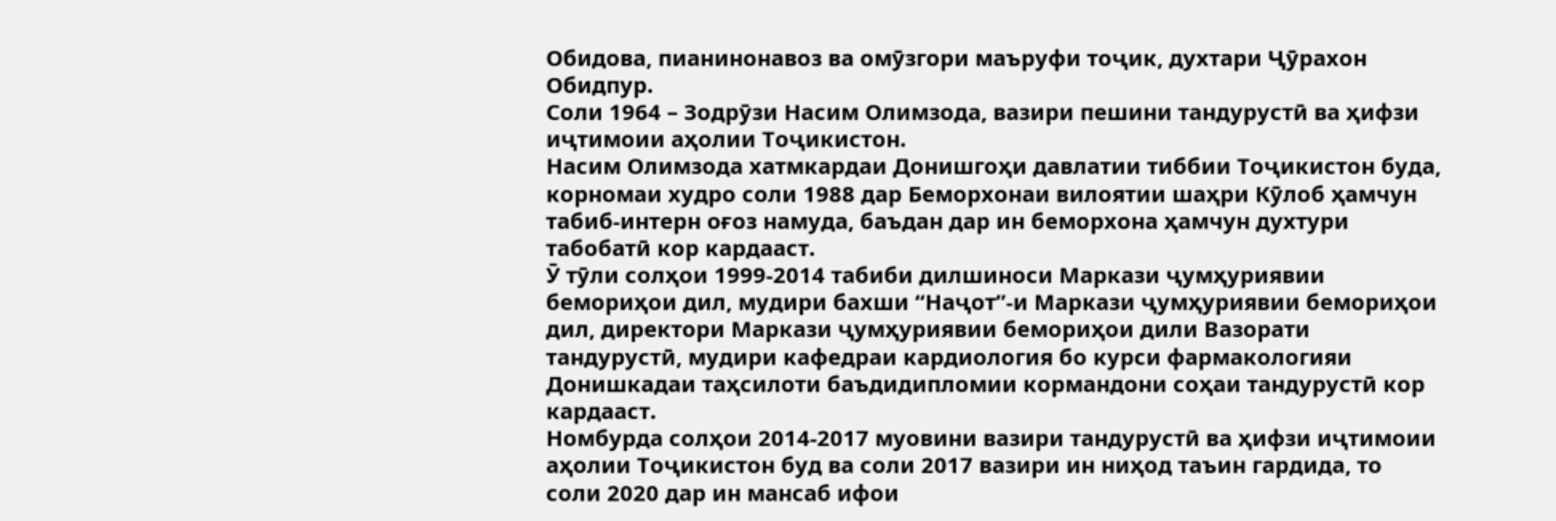Обидова, пианинонавоз ва омӯзгори маъруфи тоҷик, духтари Ҷӯрахон Обидпур.
Соли 1964 – Зодрӯзи Насим Олимзода, вазири пешини тандурустӣ ва ҳифзи иҷтимоии аҳолии Тоҷикистон.
Насим Олимзода хатмкардаи Донишгоҳи давлатии тиббии Тоҷикистон буда, корномаи худро соли 1988 дар Беморхонаи вилоятии шаҳри Кӯлоб ҳамчун табиб-интерн оғоз намуда, баъдан дар ин беморхона ҳамчун духтури табобатӣ кор кардааст.
Ӯ тӯли солҳои 1999-2014 табиби дилшиноси Маркази ҷумҳуриявии бемориҳои дил, мудири бахши “Наҷот”-и Маркази ҷумҳуриявии бемориҳои дил, директори Маркази ҷумҳуриявии бемориҳои дили Вазорати тандурустӣ, мудири кафедраи кардиология бо курси фармакологияи Донишкадаи таҳсилоти баъдидипломии кормандони соҳаи тандурустӣ кор кардааст.
Номбурда солҳои 2014-2017 муовини вазири тандурустӣ ва ҳифзи иҷтимоии аҳолии Тоҷикистон буд ва соли 2017 вазири ин ниҳод таъин гардида, то соли 2020 дар ин мансаб ифои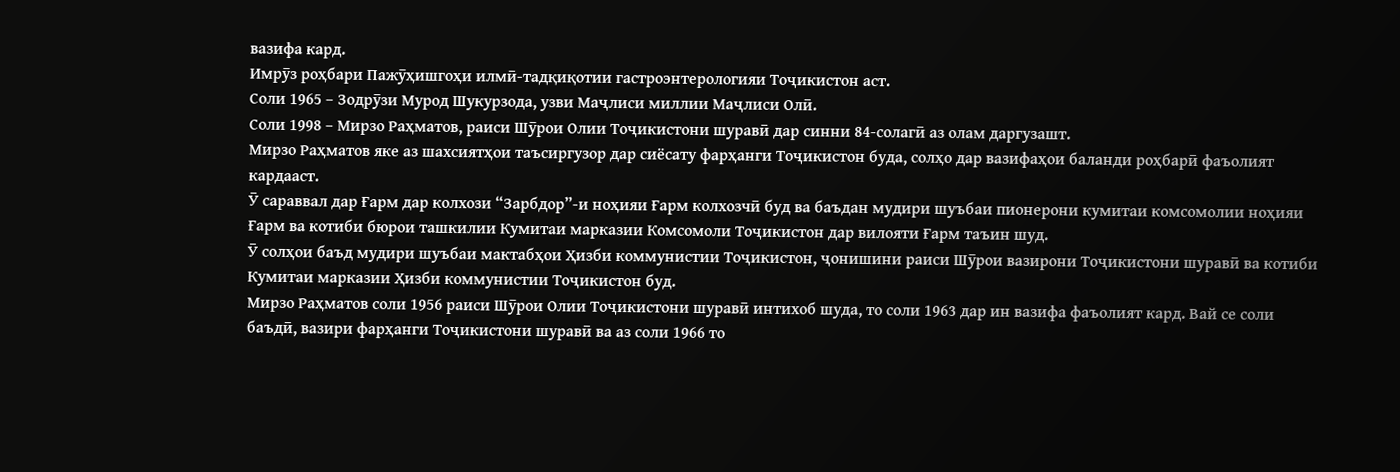вазифа кард.
Имрӯз роҳбари Пажӯҳишгоҳи илмӣ-тадқиқотии гастроэнтерологияи Тоҷикистон аст.
Соли 1965 – Зодрӯзи Мурод Шукурзода, узви Маҷлиси миллии Маҷлиси Олӣ.
Соли 1998 – Мирзо Раҳматов, раиси Шӯрои Олии Тоҷикистони шуравӣ дар синни 84-солагӣ аз олам даргузашт.
Мирзо Раҳматов яке аз шахсиятҳои таъсиргузор дар сиёсату фарҳанги Тоҷикистон буда, солҳо дар вазифаҳои баланди роҳбарӣ фаъолият кардааст.
Ӯ сараввал дар Ғарм дар колхози “Зарбдор”-и ноҳияи Ғарм колхозчӣ буд ва баъдан мудири шуъбаи пионерони кумитаи комсомолии ноҳияи Ғарм ва котиби бюрои ташкилии Кумитаи марказии Комсомоли Тоҷикистон дар вилояти Ғарм таъин шуд.
Ӯ солҳои баъд мудири шуъбаи мактабҳои Ҳизби коммунистии Тоҷикистон, ҷонишини раиси Шӯрои вазирони Тоҷикистони шуравӣ ва котиби Кумитаи марказии Ҳизби коммунистии Тоҷикистон буд.
Мирзо Раҳматов соли 1956 раиси Шӯрои Олии Тоҷикистони шуравӣ интихоб шуда, то соли 1963 дар ин вазифа фаъолият кард. Вай се соли баъдӣ, вазири фарҳанги Тоҷикистони шуравӣ ва аз соли 1966 то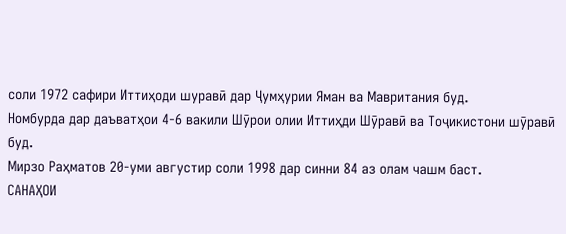соли 1972 сафири Иттиҳоди шуравӣ дар Ҷумҳурии Яман ва Мавритания буд.
Номбурда дар даъватҳои 4-6 вакили Шӯрои олии Иттиҳди Шӯравӣ ва Тоҷикистони шӯравӣ буд.
Мирзо Раҳматов 20-уми августир соли 1998 дар синни 84 аз олам чашм баст.
САНАҲОИ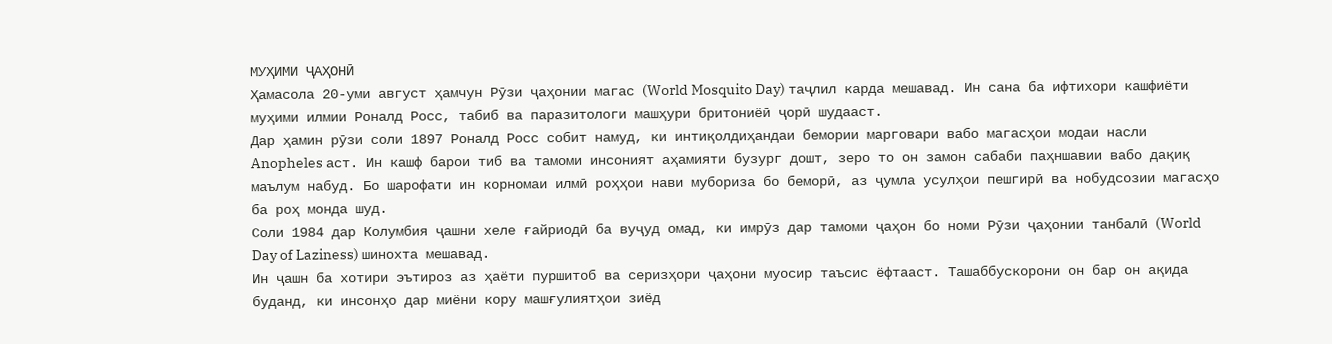МУҲИМИ ҶАҲОНӢ
Ҳамасола 20-уми август ҳамчун Рӯзи ҷаҳонии магас (World Mosquito Day) таҷлил карда мешавад. Ин сана ба ифтихори кашфиёти муҳими илмии Роналд Росс, табиб ва паразитологи машҳури бритониёӣ ҷорӣ шудааст.
Дар ҳамин рӯзи соли 1897 Роналд Росс собит намуд, ки интиқолдиҳандаи бемории марговари вабо магасҳои модаи насли Anopheles аст. Ин кашф барои тиб ва тамоми инсоният аҳамияти бузург дошт, зеро то он замон сабаби паҳншавии вабо дақиқ маълум набуд. Бо шарофати ин корномаи илмӣ роҳҳои нави мубориза бо беморӣ, аз ҷумла усулҳои пешгирӣ ва нобудсозии магасҳо ба роҳ монда шуд.
Соли 1984 дар Колумбия ҷашни хеле ғайриодӣ ба вуҷуд омад, ки имрӯз дар тамоми ҷаҳон бо номи Рӯзи ҷаҳонии танбалӣ (World Day of Laziness) шинохта мешавад.
Ин ҷашн ба хотири эътироз аз ҳаёти пуршитоб ва серизҳори ҷаҳони муосир таъсис ёфтааст. Ташаббускорони он бар он ақида буданд, ки инсонҳо дар миёни кору машғулиятҳои зиёд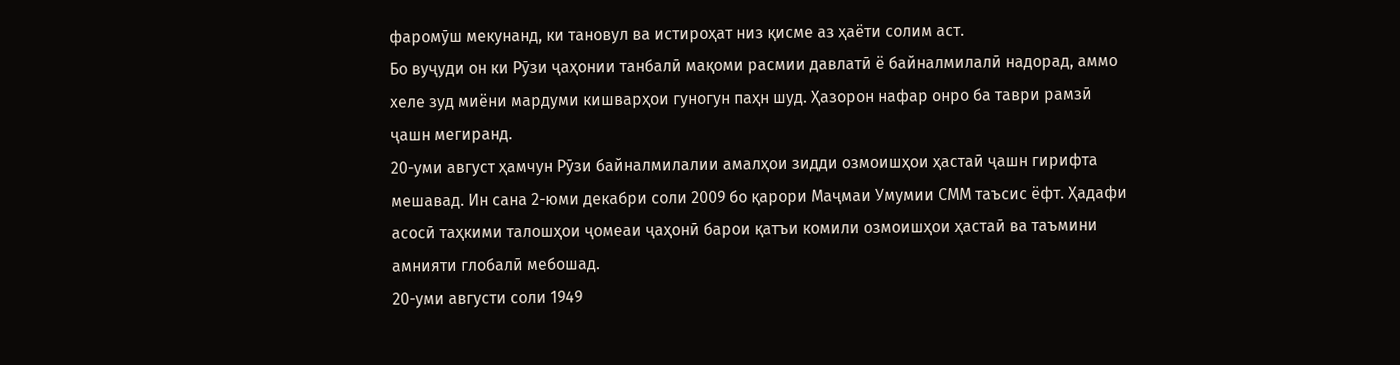фаромӯш мекунанд, ки тановул ва истироҳат низ қисме аз ҳаёти солим аст.
Бо вуҷуди он ки Рӯзи ҷаҳонии танбалӣ мақоми расмии давлатӣ ё байналмилалӣ надорад, аммо хеле зуд миёни мардуми кишварҳои гуногун паҳн шуд. Ҳазорон нафар онро ба таври рамзӣ ҷашн мегиранд.
20-уми август ҳамчун Рӯзи байналмилалии амалҳои зидди озмоишҳои ҳастаӣ ҷашн гирифта мешавад. Ин сана 2-юми декабри соли 2009 бо қарори Маҷмаи Умумии СММ таъсис ёфт. Ҳадафи асосӣ таҳкими талошҳои ҷомеаи ҷаҳонӣ барои қатъи комили озмоишҳои ҳастаӣ ва таъмини амнияти глобалӣ мебошад.
20-уми августи соли 1949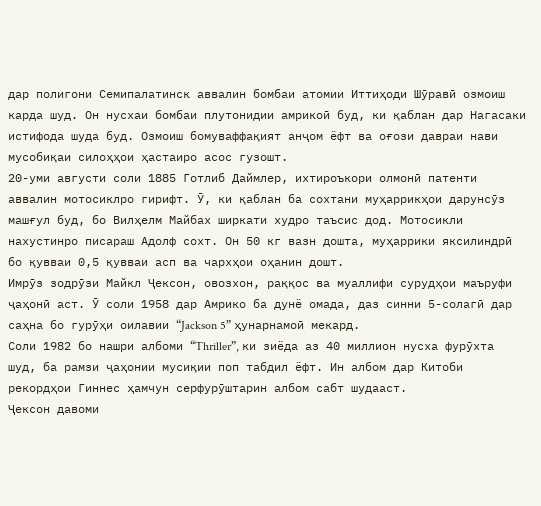дар полигони Семипалатинск аввалин бомбаи атомии Иттиҳоди Шӯравӣ озмоиш карда шуд. Он нусхаи бомбаи плутонидии амрикоӣ буд, ки қаблан дар Нагасаки истифода шуда буд. Озмоиш бомуваффақият анҷом ёфт ва оғози давраи нави мусобиқаи силоҳҳои ҳастаиро асос гузошт.
20-уми августи соли 1885 Готлиб Даймлер, ихтироъкори олмонӣ патенти аввалин мотосиклро гирифт. Ӯ, ки қаблан ба сохтани муҳаррикҳои дарунсӯз машғул буд, бо Вилҳелм Майбах ширкати худро таъсис дод. Мотосикли нахустинро писараш Адолф сохт. Он 50 кг вазн дошта, муҳаррики яксилиндрӣ бо қувваи 0,5 қувваи асп ва чархҳои оҳанин дошт.
Имрӯз зодрӯзи Майкл Ҷексон, овозхон, раққос ва муаллифи сурудҳои маъруфи ҷаҳонӣ аст. Ӯ соли 1958 дар Амрико ба дунё омада, даз синни 5-солагӣ дар саҳна бо гурӯҳи оилавии “Jackson 5” ҳунарнамоӣ мекард.
Соли 1982 бо нашри албоми “Thriller”, ки зиёда аз 40 миллион нусха фурӯхта шуд, ба рамзи ҷаҳонии мусиқии поп табдил ёфт. Ин албом дар Китоби рекордҳои Гиннес ҳамчун серфурӯштарин албом сабт шудааст.
Ҷексон давоми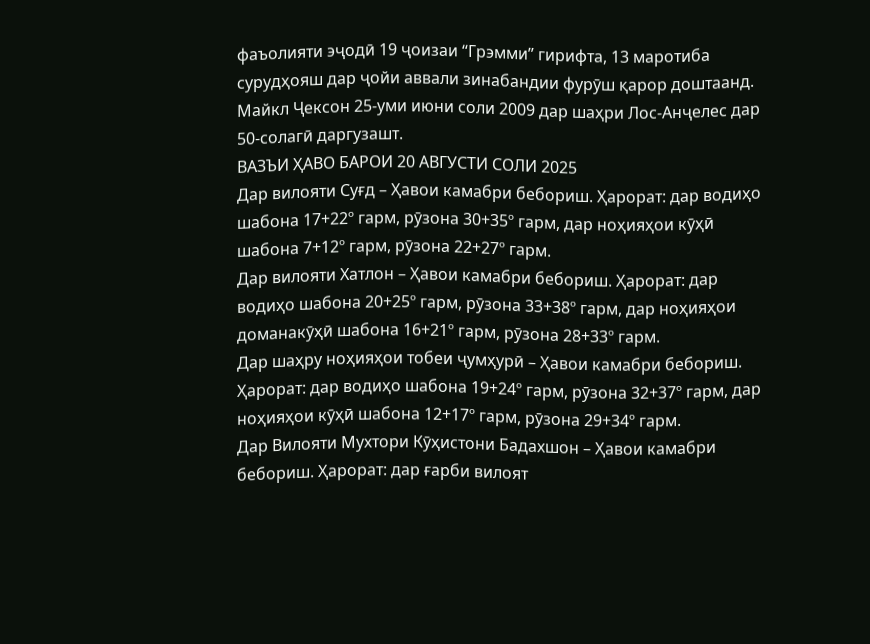фаъолияти эҷодӣ 19 ҷоизаи “Грэмми” гирифта, 13 маротиба сурудҳояш дар ҷойи аввали зинабандии фурӯш қарор доштаанд.
Майкл Ҷексон 25-уми июни соли 2009 дар шаҳри Лос-Анҷелес дар 50-солагӣ даргузашт.
ВАЗЪИ ҲАВО БАРОИ 20 АВГУСТИ СОЛИ 2025
Дар вилояти Суғд – Ҳавои камабри бебориш. Ҳарорат: дар водиҳо шабона 17+22º гарм, рӯзона 30+35º гарм, дар ноҳияҳои кӯҳӣ шабона 7+12º гарм, рӯзона 22+27º гарм.
Дар вилояти Хатлон – Ҳавои камабри бебориш. Ҳарорат: дар водиҳо шабона 20+25º гарм, рӯзона 33+38º гарм, дар ноҳияҳои доманакӯҳӣ шабона 16+21º гарм, рӯзона 28+33º гарм.
Дар шаҳру ноҳияҳои тобеи ҷумҳурӣ – Ҳавои камабри бебориш. Ҳарорат: дар водиҳо шабона 19+24º гарм, рӯзона 32+37º гарм, дар ноҳияҳои кӯҳӣ шабона 12+17º гарм, рӯзона 29+34º гарм.
Дар Вилояти Мухтори Кӯҳистони Бадахшон – Ҳавои камабри бебориш. Ҳарорат: дар ғарби вилоят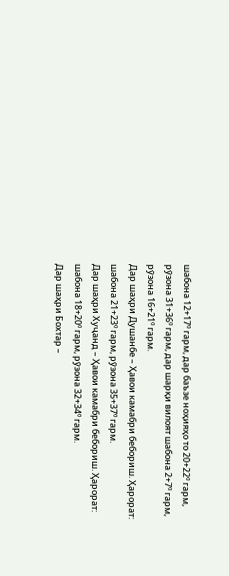шабона 12+17º гарм, дар баъзе ноҳияҳо то 20+22º гарм, рӯзона 31+36º гарм, дар шарқи вилоят шабона 2+7º гарм, рӯзона 16+21º гарм.
Дар шаҳри Душанбе – Ҳавои камабри бебориш. Ҳарорат: шабона 21+23º гарм, рӯзона 35+37º гарм.
Дар шаҳри Хуҷанд – Ҳавои камабри бебориш. Ҳарорат: шабона 18+20º гарм, рӯзона 32+34º гарм.
Дар шаҳри Бохтар –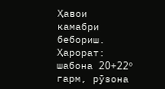Ҳавои камабри бебориш. Ҳарорат: шабона 20+22º гарм, рӯзона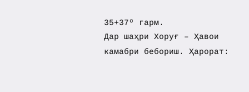35+37º гарм.
Дар шаҳри Хоруғ – Ҳавои камабри бебориш. Ҳарорат: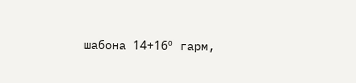шабона 14+16º гарм,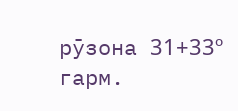рӯзона 31+33º гарм.